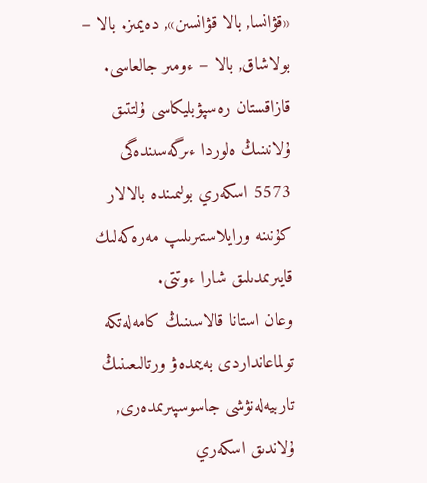«قۋانسا, بالا قۋانسىن», دەيمىز. بالا – بولاشاق, بالا – ءومىر جالعاسى. قازاقستان رەسپۋبليكاسى ۇلتتىق ۇلانىنىڭ ەلوردا ءىرگەسىندەگى 5573 اسكەري بولىمىندە بالالار كۇنىنە ورايلاستىرىلىپ مەرەكەلىك قايىرىمدىلىق شارا ءوتتى.
وعان استانا قالاسىنىڭ كامەلەتكە تولماعانداردى بەيىمدەۋ ورتالىعىنىڭ تاربيەلەنۋشى جاسوسپىرىمدەرى, ۇلاندىق اسكەري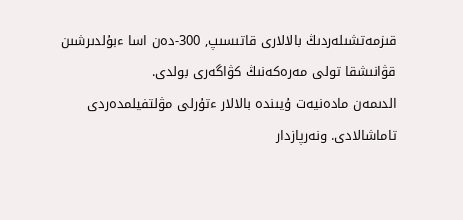قىزمەتشىلەردىڭ بالالارى قاتىسىپ, 300-دەن اسا ءبۇلدىرشىن قۋانىشقا تولى مەرەكەنىڭ كۋاگەرى بولدى.
الدىمەن مادەنيەت ۇيىندە بالالار ءتۇرلى مۋلتفيلمدەردى تاماشالادى. ونەرپازدار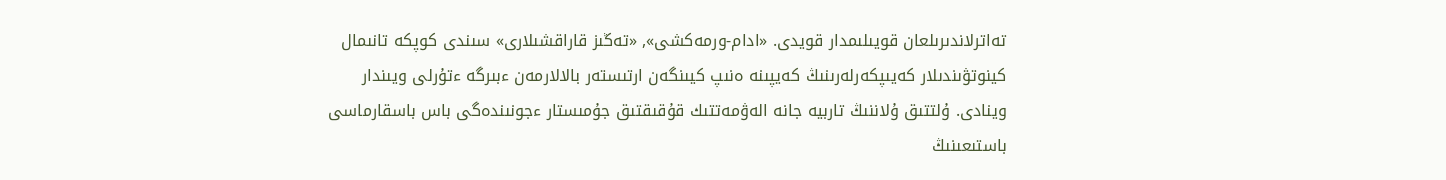تەاترلاندىرىلعان قويىلىمدار قويدى. «ادام-ورمەكشى», «تەڭىز قاراقشىلارى» سىندى كوپكە تانىمال كينوتۋىندىلار كەيىپكەرلەرىنىڭ كەيپىنە ەنىپ كيىنگەن ارتىستەر بالالارمەن ءبىرگە ءتۇرلى ويىندار وينادى. ۇلتتىق ۇلاننىڭ تاربيە جانە الەۋمەتتىك قۇقىقتىق جۇمىستار ءجونىندەگى باس باسقارماسى باستىعىنىڭ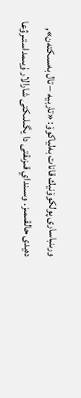ورىنباسارى پولكوۆنيك قانات بەلياكوۆ: «تاربيە – تال بەسىكتەن», دەيدى حالقىمىز. وسىنداي قىزىقتى دا يگىلىكتى شارالار ۇيىمداستىرۋعا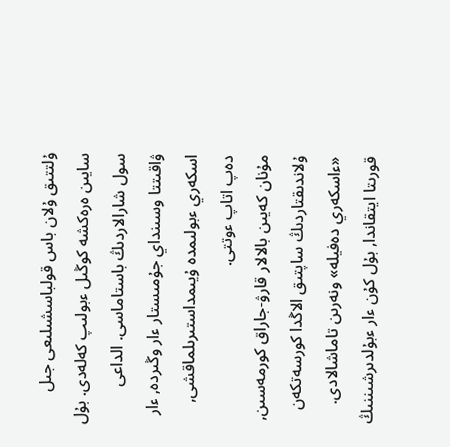ۇلتتىق ۇلان باس قولباسشىلىعى جىل سايىن ەرەكشە كوڭىل ءبولىپ كەلەدى. بۇل سول شارالاردىڭ باستاماسى. الداعى ۋاقىتتا وسىنداي جۇمىستار ءار وڭىردە, ءار اسكەري ءبولىمدە ۇيىمداستىرىلماقشى, دەپ اتاپ ءوتتى.
مۇنان كەيىن بالالار قارۋ-جاراق كورمەسىن, ۇلاندىقتاردىڭ ساپتىق الاڭدا كورسەتكەن «ءاسكەري دەفيلە» ونەرىن تاماشالادى.
قورىتا ايتقاندا, بۇل كۇن ءار ءبۇلدىرشىننىڭ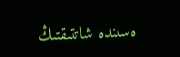ەسىندە شاتتىقتىڭ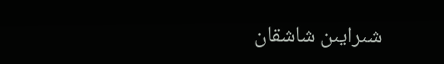شىرايىن شاشقان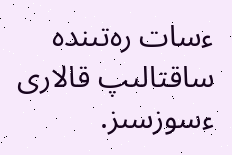ءسات رەتىندە ساقتالىپ قالارى ءسوزسىز.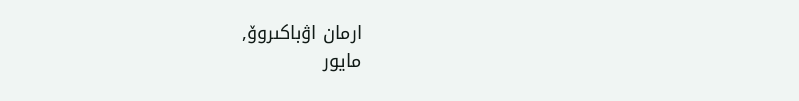ارمان اۋباكىروۆ,
مايور